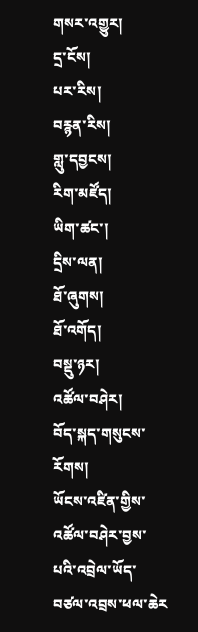གསར་འགྱུར།
དྲ་ངོས།
པར་རིས།
བརྙན་རིས།
གླུ་དབྱངས།
རིག་མཛོད།
ཡིག་ཚང་།
དྲིས་ལན།
ཐོ་ཞུགས།
ཐོ་འགོད།
བསྡུ་ཉར།
འཚོལ་བཤེར།
བོད་སྐད་གསུངས་རོགས།
ཡོངས་འཛིན་གྱིས་འཚོལ་བཤེར་བྱས་པའི་འབྲེལ་ཡོད་བཙལ་འབྲས་ཕལ་ཆེར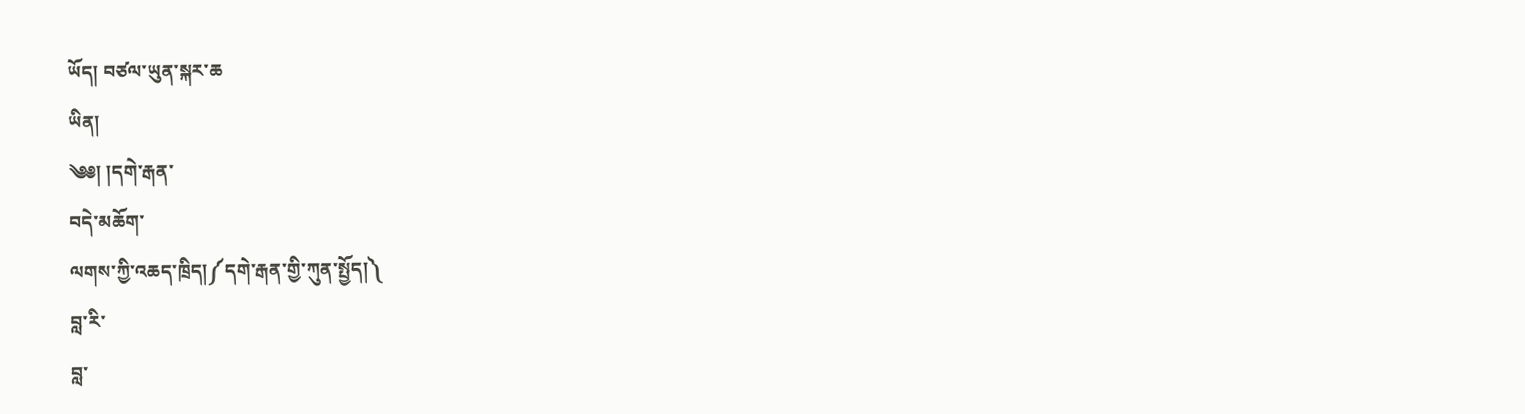ཡོད། བཙལ་ཡུན་སྐར་ཆ
ཡིན།
༄༅། །དགེ་རྒན་
བདེ་མཆོག་
ལགས་ཀྱི་འཆད་ཁྲིད།༼དགེ་རྒན་གྱི་ཀུན་སྤྱོད།༽
བླ་རི་
བླ་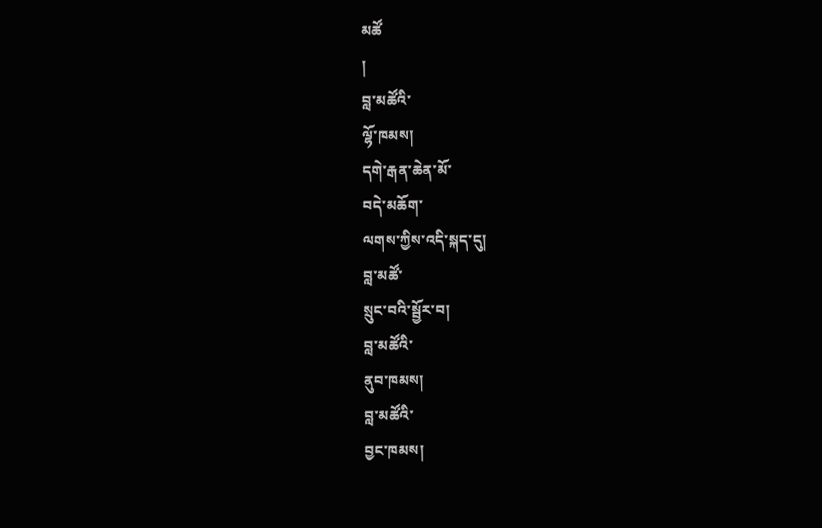མཚོ
།
བླ་མཚོའི་
ལྷོ་ཁམས།
དགེ་རྒན་ཆེན་མོ་
བདེ་མཆོག་
ལགས་ཀྱིས་འདི་སྐད་དུ།
བླ་མཚོ་
སྲུང་བའི་སྦྱོར་བ།
བླ་མཚོའི་
ནུབ་ཁམས།
བླ་མཚོའི་
བྱང་ཁམས།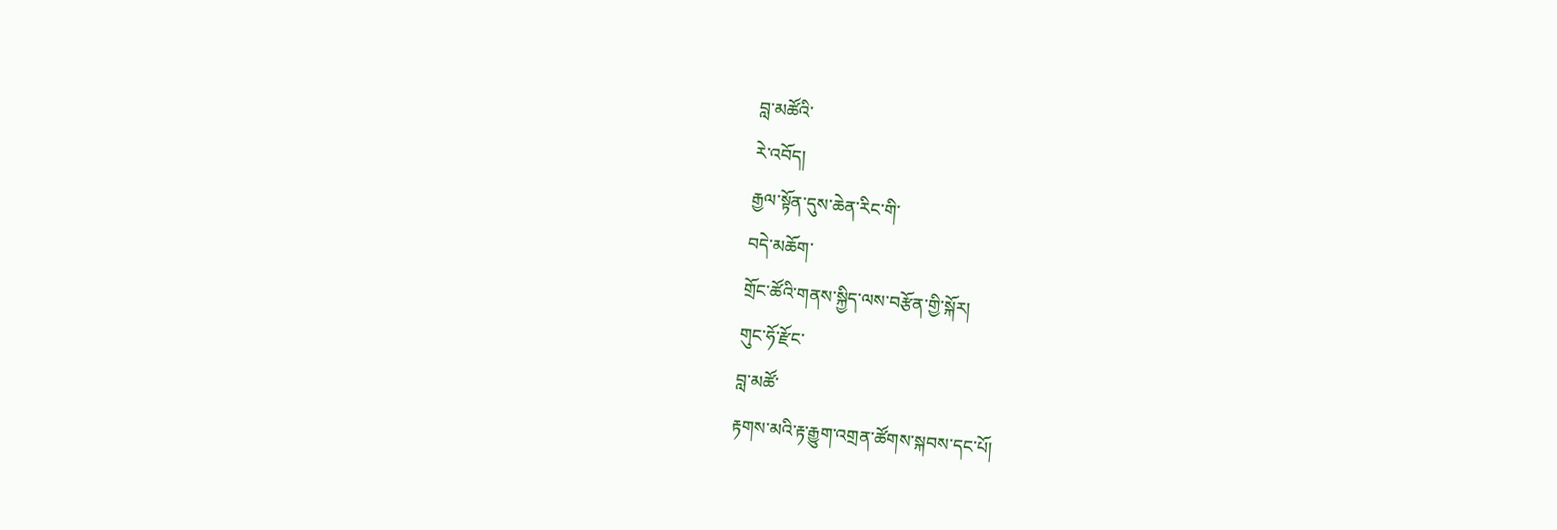བླ་མཚོའི་
རེ་འབོད།
རྒྱལ་སྟོན་དུས་ཆེན་རིང་གི་
བདེ་མཆོག་
གྲོང་ཚོའི་གནས་སྐྱིད་ལས་བརྩོན་གྱི་སྐོར།
གུང་ཧོ་རྫོང་
བླ་མཚོ་
རྟགས་མའི་རྟ་རྒྱུག་འགྲན་ཚོགས་སྐབས་དང་པོ།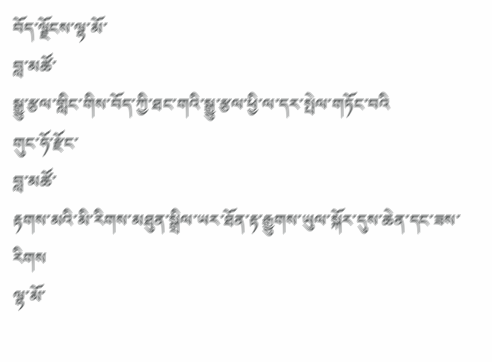བོད་ལྗོངས་ལྷ་མོ་
བླ་མཚོ་
སྒྱུ་རྩལ་གླིང་གིས་བོད་ཀྱི་ཐང་གའི་སྒྱུ་རྩལ་ཕྱི་ལ་དར་སྤེལ་གཏོང་བའི
གུང་ཧོ་རྫོང་
བླ་མཚོ་
རྟགས་མའི་མི་རིགས་མཐུན་སྒྲིལ་ཡར་ཐོན་རྟ་རྒྱུགས་ཡུལ་སྐོར་དུས་ཆེན་དང་ཟས་རིགས
ལྷ་མོ་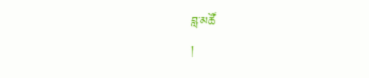བླ་མཚོ
།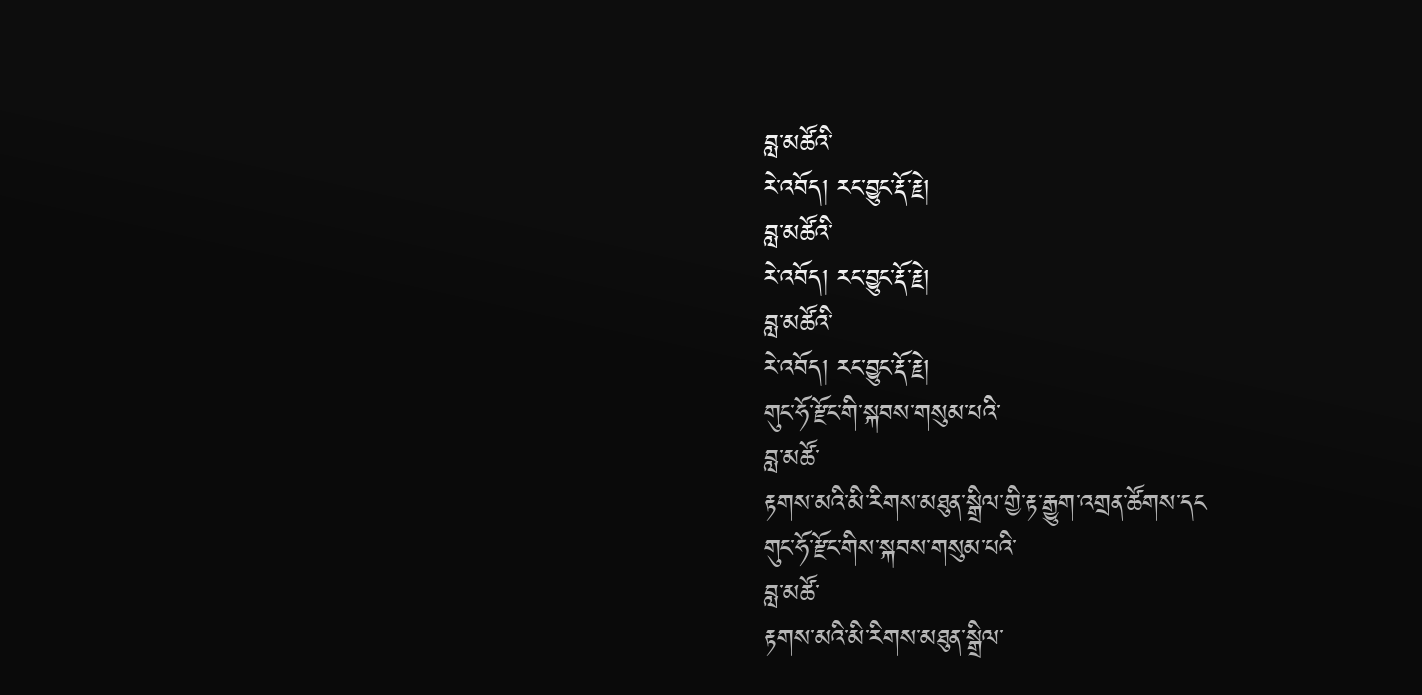བླ་མཚོའི་
རེ་འབོད། རང་བྱུང་རྡོ་རྗེ།
བླ་མཚོའི་
རེ་འབོད། རང་བྱུང་རྡོ་རྗེ།
བླ་མཚོའི་
རེ་འབོད། རང་བྱུང་རྡོ་རྗེ།
གུང་ཧོ་རྫོང་གི་སྐབས་གསུམ་པའི་
བླ་མཚོ་
རྟགས་མའི་མི་རིགས་མཐུན་སྒྲིལ་གྱི་རྟ་རྒྱུག་འགྲན་ཚོགས་དང
གུང་ཧོ་རྫོང་གིས་སྐབས་གསུམ་པའི་
བླ་མཚོ་
རྟགས་མའི་མི་རིགས་མཐུན་སྒྲིལ་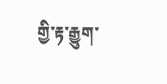གྱི་རྟ་རྒྱུག་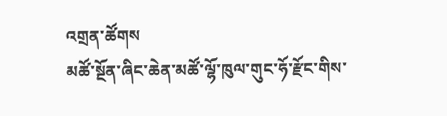འགྲན་ཚོགས
མཚོ་སྔོན་ཞིང་ཆེན་མཚོ་ལྷོ་ཁུལ་གུང་ཧོ་རྫོང་གིས་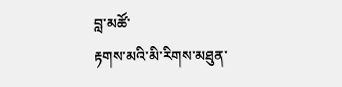བླ་མཚོ་
རྟགས་མའི་མི་རིགས་མཐུན་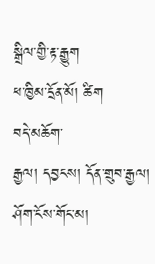སྒྲིལ་གྱི་རྟ་རྒྱུག
ཕ་ཁྱིམ་དྲོན་མོ། ཚིག
བདེ་མཆོག་
རྒྱལ། དབྱངས། དོན་གྲུབ་རྒྱལ།
ཤོག་ངོས་གོང་མ།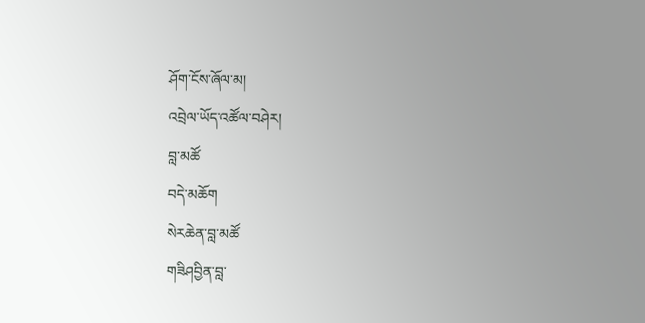ཤོག་ངོས་ཞོལ་མ།
འབྲེལ་ཡོད་འཚོལ་བཤེར།
བླ་མཚོ
བདེ་མཆོག
སེརཆེན་བླ་མཚོ
གཟིཤབྱིན་བླ་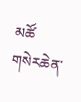མཚོ
གསེརཆེན་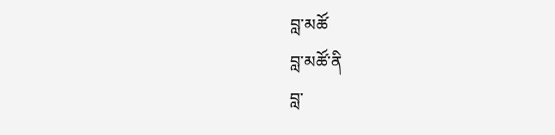བླ་མཚོ
བླ་མཚོ་ནི
བླ་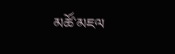མཚོ་མཇལ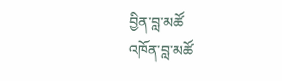བྱིན་བླ་མཚོ
འཁོན་བླ་མཚོ